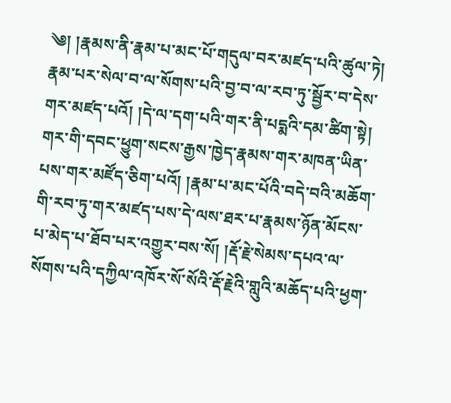༄། །རྣམས་ནི་རྣམ་པ་མང་པོ་གདུལ་བར་མཛད་པའི་ཚུལ་ཏེ། རྣམ་པར་སེལ་བ་ལ་སོགས་པའི་བྱ་བ་ལ་རབ་ཏུ་སྦྱོར་བ་དེས་གར་མཛད་པའོ། །དེ་ལ་དག་པའི་གར་ནི་པདྨའི་དམ་ཚིག་སྟེ། གར་གི་དབང་ཕྱུག་སངས་རྒྱས་ཁྱེད་རྣམས་གར་མཁན་ཡིན་པས་གར་མཛོད་ཅིག་པའོ། །རྣམ་པ་མང་པོའི་བདེ་བའི་མཆོག་གི་རབ་ཏུ་གར་མཛད་པས་དེ་ལས་ཐར་པ་རྣམས་ཉོན་མོངས་པ་མེད་པ་ཐོབ་པར་འགྱུར་བས་སོ། །རྡོ་རྗེ་སེམས་དཔའ་ལ་སོགས་པའི་དཀྱིལ་འཁོར་སོ་སོའི་རྡོ་རྗེའི་གླུའི་མཆོད་པའི་ཕྱག་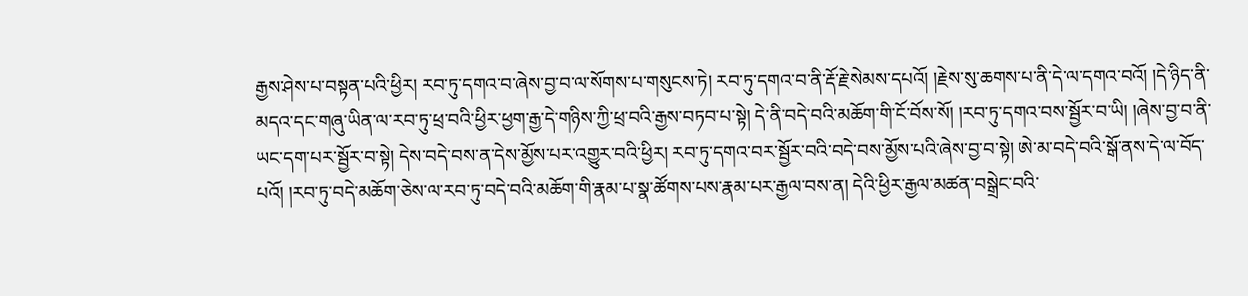རྒྱས་ཤེས་པ་བསྟན་པའི་ཕྱིར། རབ་ཏུ་དགའ་བ་ཞེས་བྱ་བ་ལ་སོགས་པ་གསུངས་ཏེ། རབ་ཏུ་དགའ་བ་ནི་རྡོ་རྗེ་སེམས་དཔའོ། །རྗེས་སུ་ཆགས་པ་ནི་དེ་ལ་དགའ་བའོ། །དེ་ཉིད་ནི་མདའ་དང་གཞུ་ཡིན་ལ་རབ་ཏུ་ཕྲ་བའི་ཕྱིར་ཕྱག་རྒྱ་དེ་གཉིས་ཀྱི་ཕྲ་བའི་རྒྱས་བཏབ་པ་སྟེ། དེ་ནི་བདེ་བའི་མཆོག་གི་ངོ་བོས་སོ། །རབ་ཏུ་དགའ་བས་སྦྱོར་བ་ཡི། །ཞེས་བྱ་བ་ནི་ཡང་དག་པར་སྦྱོར་བ་སྟེ། དེས་བདེ་བས་ན་དེས་མྱོས་པར་འགྱུར་བའི་ཕྱིར། རབ་ཏུ་དགའ་བར་སྦྱོར་བའི་བདེ་བས་མྱོས་པའི་ཞེས་བྱ་བ་སྟེ། ཨེ་མ་བདེ་བའི་སྒོ་ནས་དེ་ལ་བོད་པའོ། །རབ་ཏུ་བདེ་མཆོག་ཅེས་ལ་རབ་ཏུ་བདེ་བའི་མཆོག་གི་རྣམ་པ་སྣ་ཚོགས་པས་རྣམ་པར་རྒྱལ་བས་ན། དེའི་ཕྱིར་རྒྱལ་མཚན་བསྒྲེང་བའི་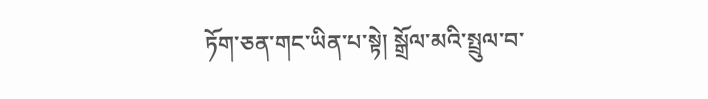ཏོག་ཅན་གང་ཡིན་པ་སྟེ། སྒྲོལ་མའི་སྤྲུལ་བ་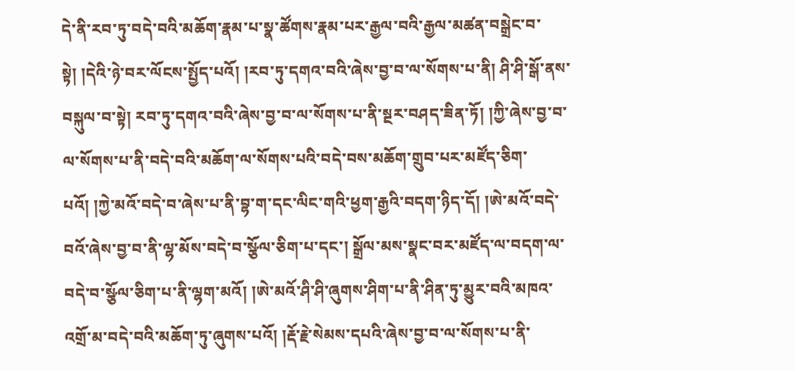དེ་ནི་རབ་ཏུ་བདེ་བའི་མཆོག་རྣམ་པ་སྣ་ཚོགས་རྣམ་པར་རྒྱལ་བའི་རྒྱལ་མཚན་བསྒྲེང་བ་སྟེ། །དེའི་ཉེ་བར་ལོངས་སྤྱོད་པའོ། །རབ་ཏུ་དགའ་བའི་ཞེས་བྱ་བ་ལ་སོགས་པ་ནི། ཤི་ཤི་སྒོ་ནས་བསྐུལ་བ་སྟེ། རབ་ཏུ་དགའ་བའི་ཞེས་བྱ་བ་ལ་སོགས་པ་ནི་སྔར་བཤད་ཟིན་ཏོ། །ཀྱི་ཞེས་བྱ་བ་ལ་སོགས་པ་ནི་བདེ་བའི་མཆོག་ལ་སོགས་པའི་བདེ་བས་མཆོག་གྲུབ་པར་མཛོད་ཅིག་པའོ། །ཀྱེ་མའོ་བདེ་བ་ཞེས་པ་ནི་བྷ་ག་དང་ལིང་གའི་ཕྱག་རྒྱའི་བདག་ཉིད་དོ། །ཨེ་མའོ་བདེ་བའོ་ཞེས་བྱ་བ་ནི་ལྷ་མོས་བདེ་བ་སྩོལ་ཅིག་པ་དང་། སྒྲོལ་མས་སྣང་བར་མཛོད་ལ་བདག་ལ་བདེ་བ་སྩོལ་ཅིག་པ་ནི་ལྷག་མའོ། །ཨེ་མའོ་ཤི་ཤི་ཞུགས་ཤིག་པ་ནི་ཤིན་ཏུ་མྱུར་བའི་མཁའ་འགྲོ་མ་བདེ་བའི་མཆོག་ཏུ་ཞུགས་པའོ། །རྡོ་རྗེ་སེམས་དཔའི་ཞེས་བྱ་བ་ལ་སོགས་པ་ནི་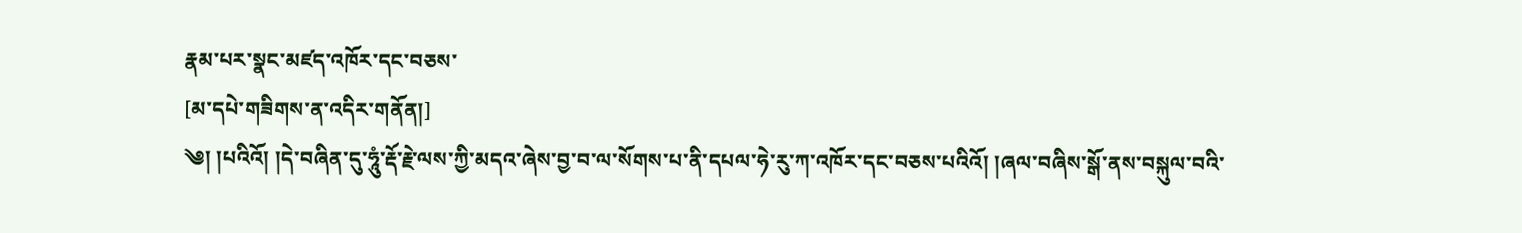རྣམ་པར་སྣང་མཛད་འཁོར་དང་བཅས་
[མ་དཔེ་གཟིགས་ན་འདིར་གནོན།]
༄། །པའིའོ། །དེ་བཞིན་དུ་ཧཱུཾ་རྡོ་རྗེ་ལས་ཀྱི་མདའ་ཞེས་བྱ་བ་ལ་སོགས་པ་ནི་དཔལ་ཧེ་རུ་ཀ་འཁོར་དང་བཅས་པའིའོ། །ཞལ་བཞིས་སྒོ་ནས་བསྐུལ་བའི་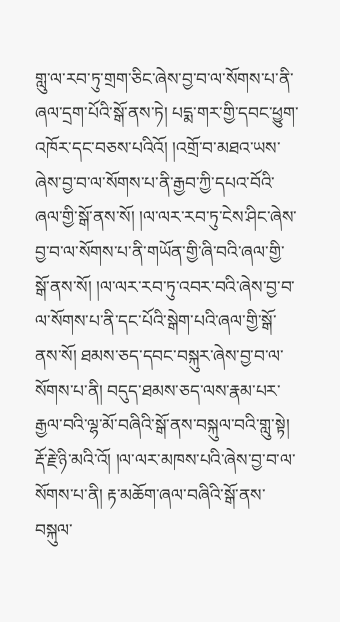གླུ་ལ་རབ་ཏུ་གྲག་ཅིང་ཞེས་བྱ་བ་ལ་སོགས་པ་ནི་ཞལ་དྲག་པོའི་སྒོ་ནས་ཏེ། པདྨ་གར་གྱི་དབང་ཕྱུག་འཁོར་དང་བཅས་པའིའོ། །འགྲོ་བ་མཐའ་ཡས་ཞེས་བྱ་བ་ལ་སོགས་པ་ནི་རྒྱབ་ཀྱི་དཔའ་བོའི་ཞལ་གྱི་སྒོ་ནས་སོ། །ལ་ལར་རབ་ཏུ་ངེས་ཤིང་ཞེས་བྱ་བ་ལ་སོགས་པ་ནི་གཡོན་གྱི་ཞི་བའི་ཞལ་གྱི་སྒོ་ནས་སོ། །ལ་ལར་རབ་ཏུ་འབར་བའི་ཞེས་བྱ་བ་ལ་སོགས་པ་ནི་དང་པོའི་སྒེག་པའི་ཞལ་གྱི་སྒོ་ནས་སོ། ཐམས་ཅད་དབང་བསྐུར་ཞེས་བྱ་བ་ལ་སོགས་པ་ནི། བདུད་ཐམས་ཅད་ལས་རྣམ་པར་རྒྱལ་བའི་ལྷ་མོ་བཞིའི་སྒོ་ནས་བསྐུལ་བའི་གླུ་སྟེ། རྡོ་རྗེ་ཉི་མའི་འོ། །ལ་ལར་མཁས་པའི་ཞེས་བྱ་བ་ལ་སོགས་པ་ནི། རྟ་མཆོག་ཞལ་བཞིའི་སྒོ་ནས་བསྐུལ་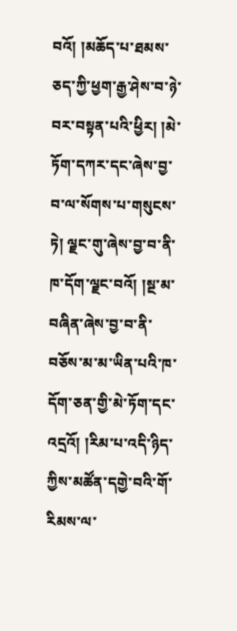བའོ། །མཆོད་པ་ཐམས་ཅད་ཀྱི་ཕྱག་རྒྱ་ཤེས་བ་ཉེ་བར་བསྟན་པའི་ཕྱིར། །མེ་ཏོག་དཀར་དང་ཞེས་བྱ་བ་ལ་སོགས་པ་གསུངས་ཏེ། ལྗང་གུ་ཞེས་བྱ་བ་ནི་ཁ་དོག་ལྗང་བའོ། །སྔ་མ་བཞིན་ཞེས་བྱ་བ་ནི་བཅོས་མ་མ་ཡིན་པའི་ཁ་དོག་ཅན་གྱི་མེ་ཏོག་དང་འདྲའོ། །རིམ་པ་འདི་ཉིད་ཀྱིས་མཚོན་དགྱེ་བའི་གོ་རིམས་ལ་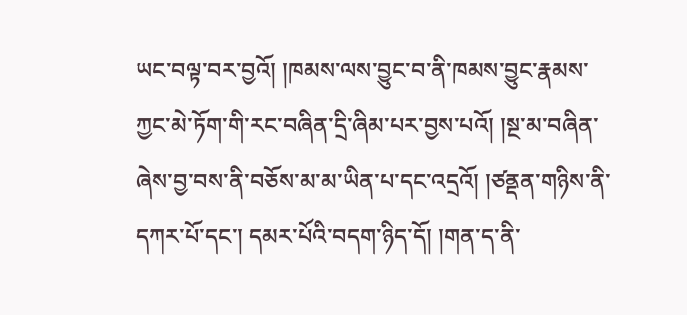ཡང་བལྟ་བར་བྱའོ། །ཁམས་ལས་བྱུང་བ་ནི་ཁམས་བྱུང་རྣམས་ཀྱང་མེ་ཏོག་གི་རང་བཞིན་དྲི་ཞིམ་པར་བྱས་པའོ། །སྔ་མ་བཞིན་ཞེས་བྱ་བས་ནི་བཅོས་མ་མ་ཡིན་པ་དང་འདྲའོ། །ཙནྡན་གཉིས་ནི་དཀར་པོ་དང་། དམར་པོའི་བདག་ཉིད་དོ། །གན་ད་ནི་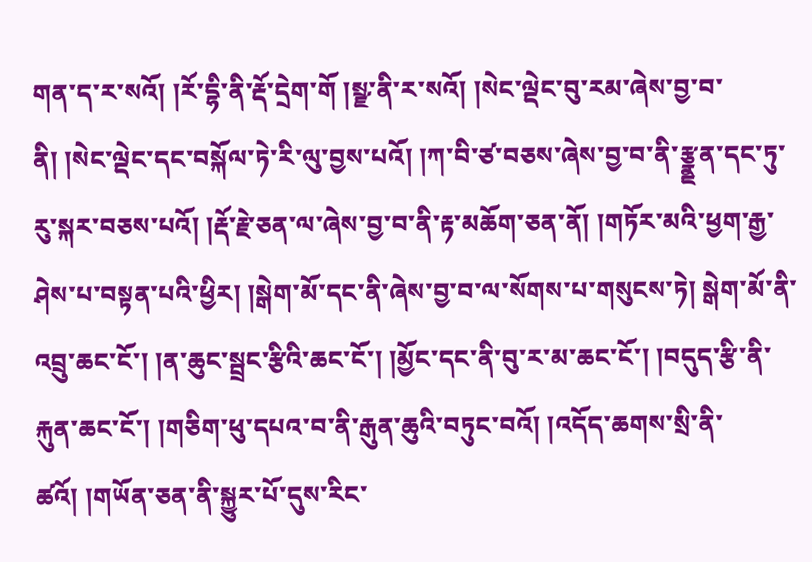གན་ད་ར་སའོ། །རོ་དྷི་ནི་རྡོ་དྲེག་གོ །སྲྫ་ནི་ར་སའོ། །སེང་ལྡེང་བུ་རམ་ཞེས་བྱ་བ་ནི། །སེང་ལྡེང་དང་བསྐོལ་ཏེ་རི་ལུ་བྱས་པའོ། །ཀ་བི་ཙ་བཅས་ཞེས་བྱ་བ་ནི་རྩྣྡན་དང་ཏུ་རུ་སྐར་བཅས་པའོ། །རྡོ་རྗེ་ཅན་ལ་ཞེས་བྱ་བ་ནི་རྟ་མཆོག་ཅན་ནོ། །གཏོར་མའི་ཕྱག་རྒྱ་ཤེས་པ་བསྟན་པའི་ཕྱིར། །སྒེག་མོ་དང་ནི་ཞེས་བྱ་བ་ལ་སོགས་པ་གསུངས་ཏེ། སྒེག་མོ་ནི་འབྲུ་ཆང་ངོ་། །ན་ཆུང་སྦྲང་རྩིའི་ཆང་ངོ་། །མྱོང་དང་ནི་བུ་ར་མ་ཆང་ངོ་། །བདུད་རྩི་ནི་རྐུན་ཆང་ངོ་། །གཅིག་ཕུ་དཔའ་བ་ནི་རྒུན་ཆུའི་བཏུང་བའོ། །འདོད་ཆགས་སྲི་ནི་ཚའོ། །གཡོན་ཅན་ནི་སྐྱུར་པོ་དུས་རིང་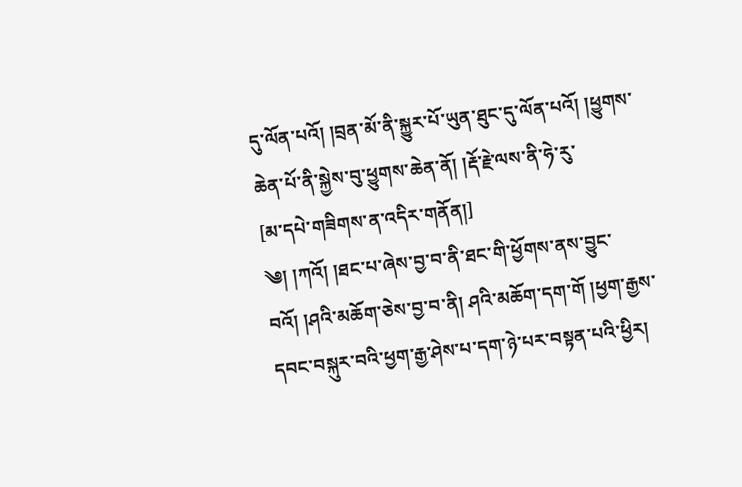དུ་ལོན་པའོ། །བྲན་མོ་ནི་སྐྱུར་པོ་ཡུན་ཐུང་དུ་ལོན་པའོ། །ཕྱུགས་ཆེན་པོ་ནི་སྐྱེས་བུ་ཕྱུགས་ཆེན་ནོ། །རྡོ་རྗེ་ལས་ནི་ཧེ་རུ་
[མ་དཔེ་གཟིགས་ན་འདིར་གནོན།]
༄། །ཀའོ། །ཐང་པ་ཞེས་བྱ་བ་ནི་ཐང་གི་ཕྱོགས་ནས་བྱུང་བའོ། །ཤའི་མཆོག་ཅེས་བྱ་བ་ནི། ཤའི་མཆོག་དག་གོ །ཕྱག་རྒྱས་དབང་བསྐུར་བའི་ཕྱག་རྒྱ་ཤེས་པ་དག་ཉེ་པར་བསྟན་པའི་ཕྱིར།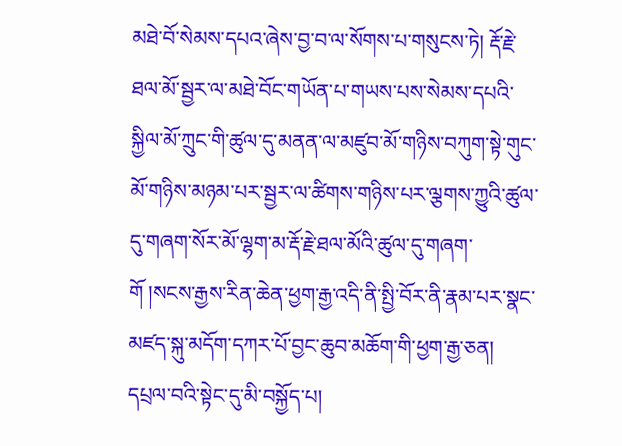མཐེ་བོ་སེམས་དཔའ་ཞེས་བྱ་བ་ལ་སོགས་པ་གསུངས་ཏེ། རྡོ་རྗེ་ཐལ་མོ་སྦྱར་ལ་མཐེ་བོང་གཡོན་པ་གཡས་པས་སེམས་དཔའི་སྐྱིལ་མོ་ཀྲུང་གི་ཚུལ་དུ་མནན་ལ་མཛུབ་མོ་གཉིས་བཀུག་སྟེ་གུང་མོ་གཉིས་མཉམ་པར་སྦྱར་ལ་ཚིགས་གཉིས་པར་ལྕགས་ཀྱུའི་ཚུལ་དུ་གཞག་སོར་མོ་ལྷག་མ་རྡོ་རྗེ་ཐལ་མོའི་ཚུལ་དུ་གཞག་གོ །སངས་རྒྱས་རིན་ཆེན་ཕྱག་རྒྱ་འདི་ནི་སྤྱི་བོར་ནི་རྣམ་པར་སྣང་མཛད་སྐུ་མདོག་དཀར་པོ་བྱང་ཆུབ་མཆོག་གི་ཕྱག་རྒྱ་ཅན། དཔྲལ་བའི་སྟེང་དུ་མི་བསྐྱོད་པ།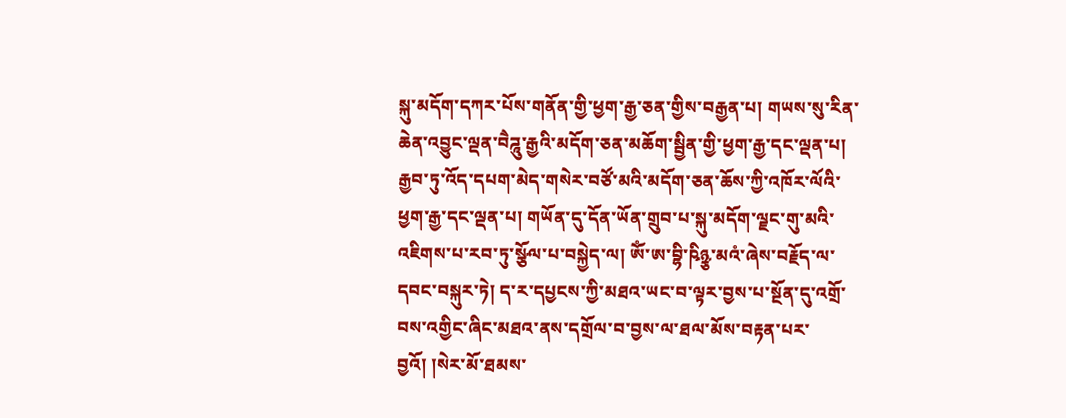སྐུ་མདོག་དཀར་པོས་གནོན་གྱི་ཕྱག་རྒྱ་ཅན་གྱིས་བརྒྱན་པ། གཡས་སུ་རིན་ཆེན་འབྱུང་ལྡན་བཻཌཱུ་རྒྱའི་མདོག་ཅན་མཆོག་སྦྱིན་གྱི་ཕྱག་རྒྱ་དང་ལྡན་པ། རྒྱབ་ཏུ་འོད་དཔག་མེད་གསེར་བཙོ་མའི་མདོག་ཅན་ཆོས་ཀྱི་འཁོར་ལོའི་ཕྱག་རྒྱ་དང་ལྡན་པ། གཡོན་དུ་དོན་ཡོན་གྲུབ་པ་སྐུ་མདོག་ལྗང་གུ་མའི་འཇིགས་པ་རབ་ཏུ་སྩོལ་པ་བསྐྱེད་ལ། ཨོཾ་ཨ་བྷི་ཥིཉྩ་མའཾ་ཞེས་བརྗོད་ལ་དབང་བསྐུར་ཏེ། ད་ར་དཔྱངས་ཀྱི་མཐའ་ཡང་བ་ལྟར་བྱས་པ་སྔོན་དུ་འགྲོ་བས་འགྱིང་ཞིང་མཐའ་ནས་དགྲོལ་བ་བྱས་ལ་ཐལ་མོས་བརྟན་པར་བྱའོ། །སེར་མོ་ཐམས་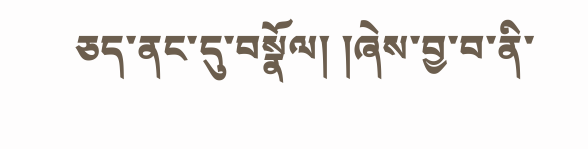ཅད་ནང་དུ་བསྣོལ། །ཞེས་བྱ་བ་ནི་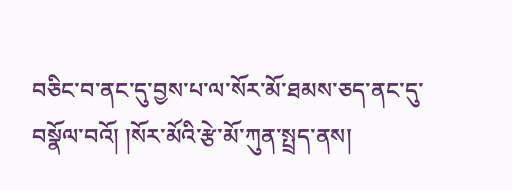བཅིང་བ་ནང་དུ་བྱས་པ་ལ་སོར་མོ་ཐམས་ཅད་ནང་དུ་བསྣོལ་བའོ། །སོར་མོའི་རྩེ་མོ་ཀུན་སྤྲད་ནས།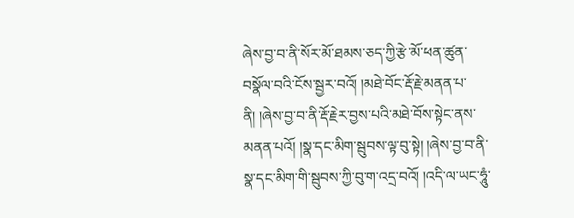ཞེས་བྱ་བ་ནི་སོར་མོ་ཐམས་ཅད་ཀྱི་རྩེ་མོ་ཕན་ཚུན་བསྣོལ་བའི་ངོས་སྦྱར་བའོ། །མཐེ་བོང་རྡོ་རྗེ་མནན་པ་ནི། །ཞེས་བྱ་བ་ནི་རྡོ་རྗེར་བྱས་པའི་མཐེ་བོས་སྟེང་ནས་མནན་པའོ། །སྣ་དང་མིག་སྦུབས་ལྟ་བུ་སྟེ། །ཞེས་བྱ་བ་ནི་སྣ་དང་མིག་གི་སྦུབས་ཀྱི་བུ་ག་འདྲ་བའོ། །འདི་ལ་ཡང་ཧཱུཾ་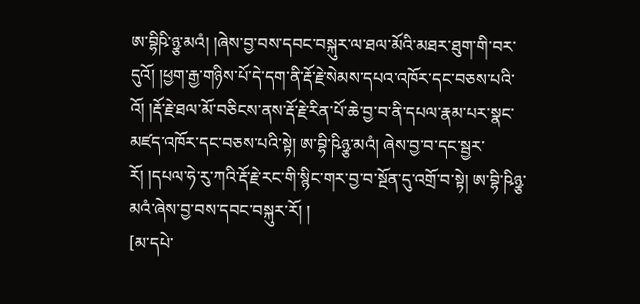ཨ་བྷིཥི་ཉྩ་མའཾ། །ཞེས་བྱ་བས་དབང་བསྐུར་ལ་ཐལ་མོའི་མཐར་ཐུག་གི་བར་དུའོ། །ཕྱག་རྒྱ་གཉིས་པོ་དེ་དག་ནི་རྡོ་རྗེ་སེམས་དཔའ་འཁོར་དང་བཅས་པའི་འོ། །རྡོ་རྗེ་ཐལ་མོ་བཅིངས་ནས་རྡོ་རྗེ་རིན་པོ་ཆེ་བྱ་བ་ནི་དཔལ་རྣམ་པར་སྣང་མཛད་འཁོར་དང་བཅས་པའི་སྟེ། ཨ་བྷི་ཥིཉྩ་མའཾ། ཞེས་བྱ་བ་དང་སྦྱར་རོ། །དཔལ་ཧེ་རུ་ཀའི་རྡོ་རྗེ་རང་གི་སྙིང་གར་བྱ་བ་སྔོན་དུ་འགྲོ་བ་སྟེ། ཨ་བྷི་ཥིཉྩ་མའཾ་ཞེས་བྱ་བས་དབང་བསྐུར་རོ། །
[མ་དཔེ་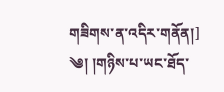གཟིགས་ན་འདིར་གནོན།]
༄། །གཉིས་པ་ཡང་ཐོད་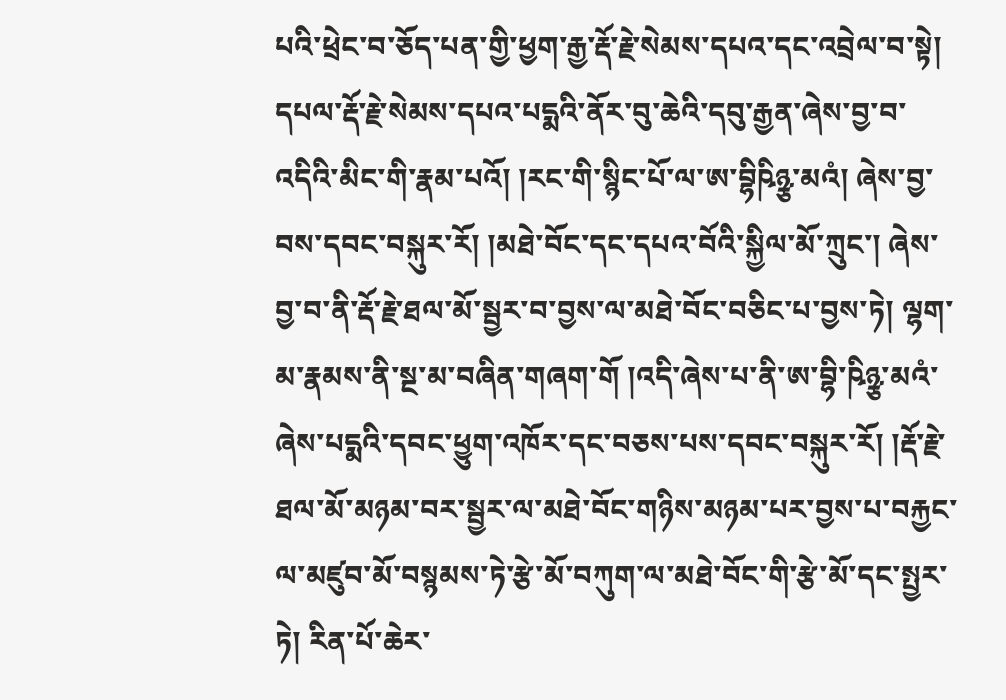པའི་ཕྲེང་བ་ཅོད་པན་གྱི་ཕྱག་རྒྱ་རྡོ་རྗེ་སེམས་དཔའ་དང་འབྲེལ་བ་སྟེ། དཔལ་རྡོ་རྗེ་སེམས་དཔའ་པདྨའི་ནོར་བུ་ཆེའི་དབུ་རྒྱན་ཞེས་བྱ་བ་འདིའི་མིང་གི་རྣམ་པའོ། །རང་གི་སྙིང་པོ་ལ་ཨ་བྷིཥིཉྩ་མའཾ། ཞེས་བྱ་བས་དབང་བསྐུར་རོ། །མཐེ་བོང་དང་དཔའ་བོའི་སྐྱིལ་མོ་ཀྲུང་། ཞེས་བྱ་བ་ནི་རྡོ་རྗེ་ཐལ་མོ་སྦྱར་བ་བྱས་ལ་མཐེ་བོང་བཅིང་པ་བྱས་ཏེ། ལྷག་མ་རྣམས་ནི་སྔ་མ་བཞིན་གཞག་གོ །འདི་ཞེས་པ་ནི་ཨ་བྷི་ཥིཉྩ་མའཾ་ཞེས་པདྨའི་དབང་ཕྱུག་འཁོར་དང་བཅས་པས་དབང་བསྐུར་རོ། །རྡོ་རྗེ་ཐལ་མོ་མཉམ་བར་སྦྱར་ལ་མཐེ་བོང་གཉིས་མཉམ་པར་བྱས་པ་བརྐྱང་ལ་མཛུབ་མོ་བསྙམས་ཏེ་རྩེ་མོ་བཀུག་ལ་མཐེ་བོང་གི་རྩེ་མོ་དང་སྤྱར་ཏེ། རིན་པོ་ཆེར་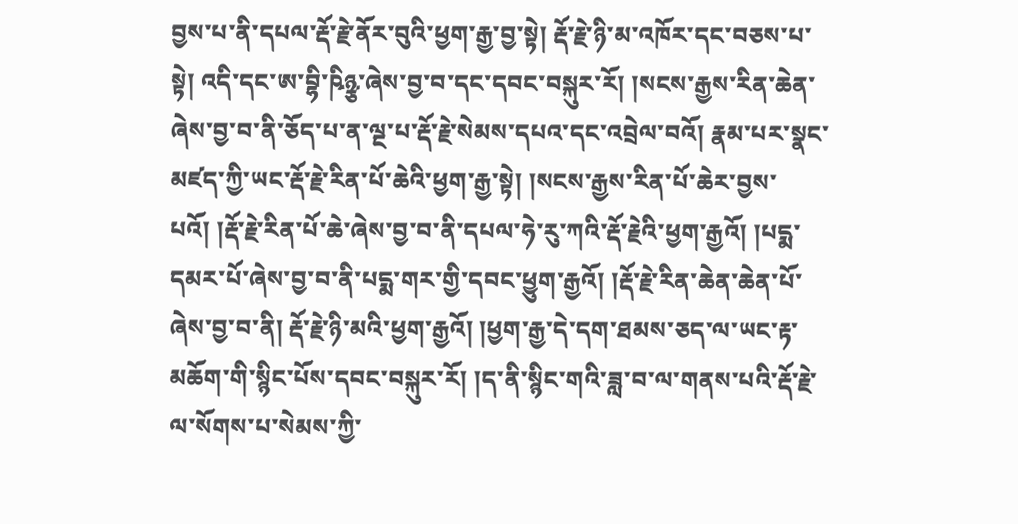བྱས་པ་ནི་དཔལ་རྡོ་རྗེ་ནོར་བུའི་ཕྱག་རྒྱ་བྱ་སྟེ། རྡོ་རྗེ་ཉི་མ་འཁོར་དང་བཅས་པ་སྟེ། འདི་དང་ཨ་བྷི་ཥིཉྩ་ཞེས་བྱ་བ་དང་དབང་བསྐུར་རོ། །སངས་རྒྱས་རིན་ཆེན་ཞེས་བྱ་བ་ནི་ཅོད་པ་ན་ལྔ་པ་རྡོ་རྗེ་སེམས་དཔའ་དང་འབྲེལ་བའོ། རྣམ་པར་སྣང་མཛད་ཀྱི་ཡང་རྡོ་རྗེ་རིན་པོ་ཆེའི་ཕྱག་རྒྱ་སྟེ། །སངས་རྒྱས་རིན་པོ་ཆེར་བྱས་པའོ། །རྡོ་རྗེ་རིན་པོ་ཆེ་ཞེས་བྱ་བ་ནི་དཔལ་ཧེ་རུ་ཀའི་རྡོ་རྗེའི་ཕྱག་རྒྱའོ། །པདྨ་དམར་པོ་ཞེས་བྱ་བ་ནི་པདྨ་གར་གྱི་དབང་ཕྱུག་རྒྱའོ། །རྡོ་རྗེ་རིན་ཆེན་ཆེན་པོ་ཞེས་བྱ་བ་ནི། རྡོ་རྗེ་ཉི་མའི་ཕྱག་རྒྱའོ། །ཕྱག་རྒྱ་དེ་དག་ཐམས་ཅད་ལ་ཡང་རྟ་མཆོག་གི་སྙིང་པོས་དབང་བསྐུར་རོ། །ད་ནི་སྙིང་གའི་ཟླ་བ་ལ་གནས་པའི་རྡོ་རྗེ་ལ་སོགས་པ་སེམས་ཀྱི་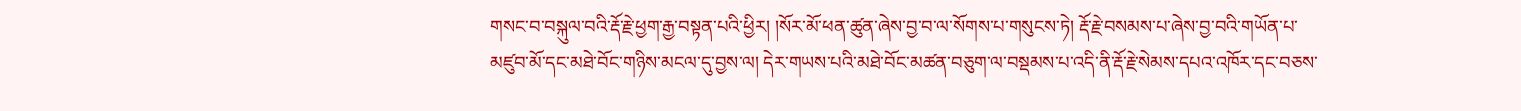གསང་བ་བསྐུལ་བའི་རྡོ་རྗེ་ཕྱག་རྒྱ་བསྟན་པའི་ཕྱིར། །སོར་མོ་ཕན་ཚུན་ཞེས་བྱ་བ་ལ་སོགས་པ་གསུངས་ཏེ། རྡོ་རྗེ་བསམས་པ་ཞེས་བྱ་བའི་གཡོན་པ་མཛུབ་མོ་དང་མཐེ་བོང་གཉིས་མངལ་དུ་བྱས་ལ། དེར་གཡས་པའི་མཐེ་བོང་མཚན་བཅུག་ལ་བསྡམས་པ་འདི་ནི་རྡོ་རྗེ་སེམས་དཔའ་འཁོར་དང་བཅས་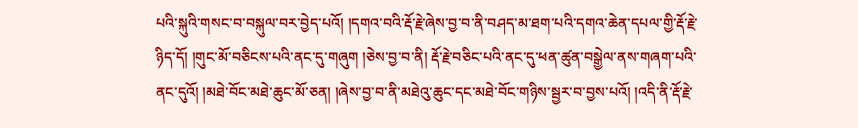པའི་སྐུའི་གསང་བ་བསྐུལ་བར་བྱེད་པའོ། །དགའ་བའི་རྡོ་རྗེ་ཞེས་བྱ་བ་ནི་བཤད་མ་ཐག་པའི་དགའ་ཆེན་དཔལ་གྱི་རྡོ་རྗེ་ཉིད་དོ། །གུང་མོ་བཅིངས་པའི་ནང་དུ་གཞུག །ཅེས་བྱ་བ་ནི། རྡོ་རྗེ་བཅིང་པའི་ནང་དུ་ཕན་ཚུན་བསྒྱེལ་ནས་གཞག་པའི་ནང་དུའོ། །མཐེ་བོང་མཐེ་ཆུང་མོ་ཅན། །ཞེས་བྱ་བ་ནི་མཐེའུ་ཆུང་དང་མཐེ་བོང་གཉིས་སྦྱར་བ་བྱས་པའོ། །འདི་ནི་རྡོ་རྗེ་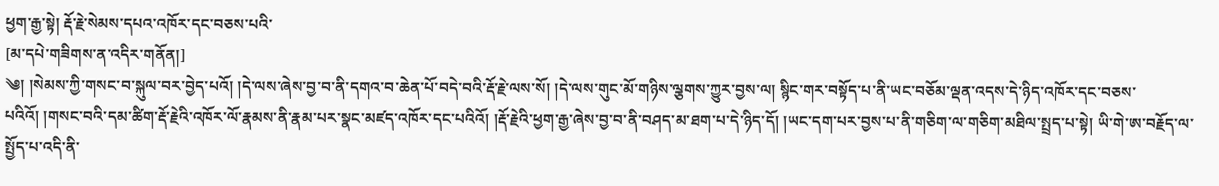ཕྱག་རྒྱ་སྟེ། རྡོ་རྗེ་སེམས་དཔའ་འཁོར་དང་བཅས་པའི་
[མ་དཔེ་གཟིགས་ན་འདིར་གནོན།]
༄། །སེམས་ཀྱི་གསང་བ་སྐུལ་བར་བྱེད་པའོ། །དེ་ལས་ཞེས་བྱ་བ་ནི་དགའ་བ་ཆེན་པོ་བདེ་བའི་རྡོ་རྗེ་ལས་སོ། །དེ་ལས་གུང་མོ་གཉིས་ལྕགས་ཀྱུར་བྱས་ལ། སྙིང་གར་བསྟོད་པ་ནི་ཡང་བཅོམ་ལྡན་འདས་དེ་ཉིད་འཁོར་དང་བཅས་པའིའོ། །གསང་བའི་དམ་ཚིག་རྡོ་རྗེའི་འཁོར་ལོ་རྣམས་ནི་རྣམ་པར་སྣང་མཛད་འཁོར་དང་པའིའོ། །རྡོ་རྗེའི་ཕྱག་རྒྱ་ཞེས་བྱ་བ་ནི་བཤད་མ་ཐག་པ་དེ་ཉིད་དོ། །ཡང་དག་པར་བྱས་པ་ནི་གཅིག་ལ་གཅིག་མཐིལ་སྤྲད་པ་སྟེ། ཡི་གེ་ཨ་བརྗོད་ལ་སྤྱོད་པ་འདི་ནི་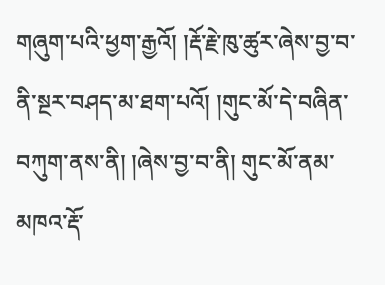གཞུག་པའི་ཕྱག་རྒྱའོ། །རྡོ་རྗེ་ཁུ་ཚུར་ཞེས་བྱ་བ་ནི་སྔར་བཤད་མ་ཐག་པའོ། །གུང་མོ་དེ་བཞིན་བཀུག་ནས་ནི། །ཞེས་བྱ་བ་ནི། གུང་མོ་ནམ་མཁའ་རྡོ་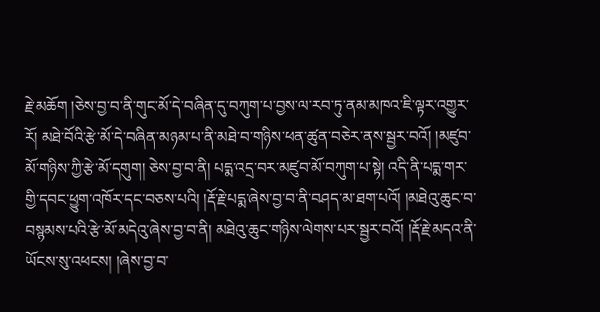རྗེ་མཆོག །ཅེས་བྱ་བ་ནི་གུང་མོ་དེ་བཞིན་དུ་བཀུག་པ་བྱས་ལ་རབ་ཏུ་ནམ་མཁའ་ཇི་ལྟར་འགྱུར་རོ། མཐེ་བོའི་རྩེ་མོ་དེ་བཞིན་མཉམ་པ་ནི་མཐེ་བ་གཉིས་ཕན་ཚུན་བཅེར་ནས་སྦྱར་བའོ། །མཛུབ་མོ་གཉིས་ཀྱི་རྩེ་མོ་དགུག། ཅེས་བྱ་བ་ནི། པདྨ་འདྲ་བར་མཛུབ་མོ་བཀུག་པ་སྟེ། འདི་ནི་པདྨ་གར་གྱི་དབང་ཕྱུག་འཁོར་དང་བཅས་པའི། །རྡོ་རྗེ་པདྨ་ཞེས་བྱ་བ་ནི་བཤད་མ་ཐག་པའོ། །མཐེའུ་ཆུང་བ་བསྙམས་པའི་རྩེ་མོ་མདེའུ་ཞེས་བྱ་བ་ནི། མཐེའུ་ཆུང་གཉིས་ལེགས་པར་སྦྱར་བའོ། །རྡོ་རྗེ་མདའ་ནི་ཡོངས་སུ་འཕངས། །ཞེས་བྱ་བ་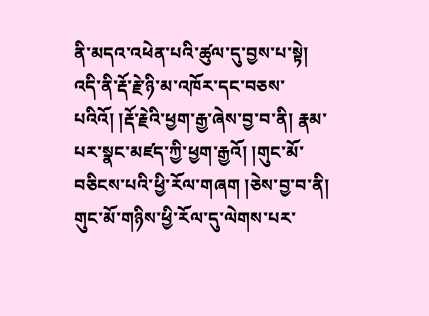ནི་མདའ་འཕེན་པའི་ཚུལ་དུ་བྱས་པ་སྟེ། འདི་ནི་རྡོ་རྗེ་ཉི་མ་འཁོར་དང་བཅས་པའིའོ། །རྡོ་རྗེའི་ཕྱག་རྒྱ་ཞེས་བྱ་བ་ནི། རྣམ་པར་སྣང་མཛད་ཀྱི་ཕྱག་རྒྱའོ། །གུང་མོ་བཅིངས་པའི་ཕྱི་རོལ་གཞག །ཅེས་བྱ་བ་ནི། གུང་མོ་གཉིས་ཕྱི་རོལ་དུ་ལེགས་པར་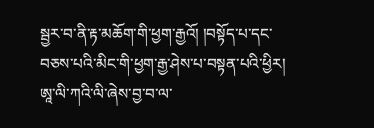སྦྱར་བ་ནི་རྟ་མཆོག་གི་ཕྱག་རྒྱའོ། །བསྟོད་པ་དང་བཅས་པའི་མིང་གི་ཕྱག་རྒྱ་ཤེས་པ་བསྟན་པའི་ཕྱིར། ཨཱ་ལི་ཀའི་ལི་ཞེས་བྱ་བ་ལ་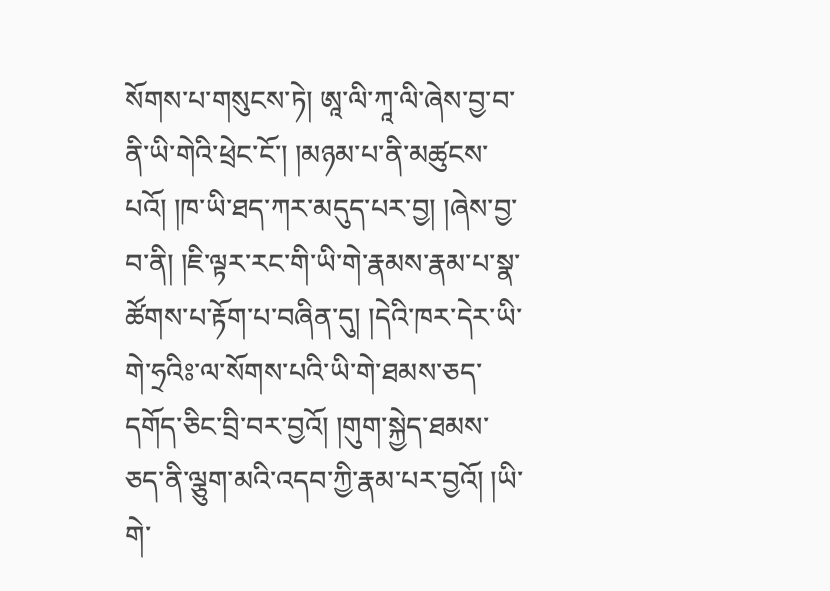སོགས་པ་གསུངས་ཏེ། ཨཱ་ལི་ཀཱ་ལི་ཞེས་བྱ་བ་ནི་ཡི་གེའི་ཕྲེང་ངོ་། །མཉམ་པ་ནི་མཚུངས་པའོ། །ཁ་ཡི་ཐད་ཀར་མདུད་པར་བྱ། །ཞེས་བྱ་བ་ནི། །ཇི་ལྟར་རང་གི་ཡི་གེ་རྣམས་རྣམ་པ་སྣ་ཚོགས་པ་རྟོག་པ་བཞིན་དུ། །དེའི་ཁར་དེར་ཡི་གེ་ཧྲའིཿ་ལ་སོགས་པའི་ཡི་གེ་ཐམས་ཅད་དགོད་ཅིང་བྲི་བར་བྱའོ། །གུག་སྐྱེད་ཐམས་ཅད་ནི་ལྕུག་མའི་འདབ་ཀྱི་རྣམ་པར་བྱའོ། །ཡི་གེ་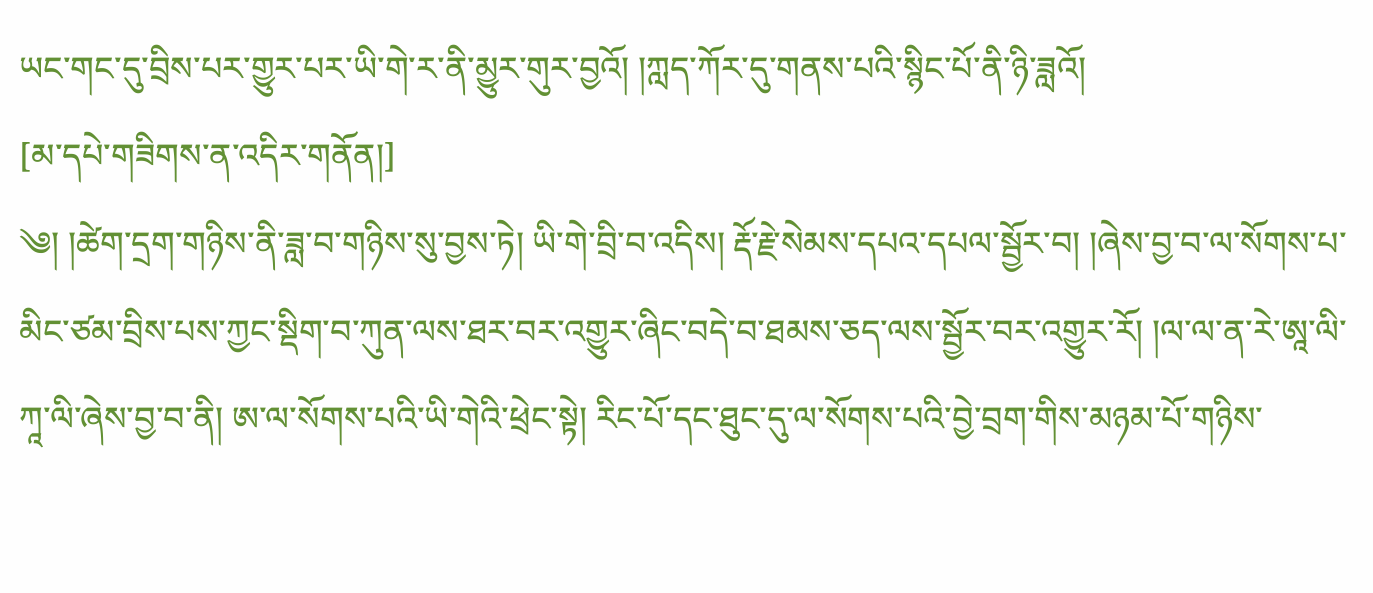ཡང་གང་དུ་བྲིས་པར་གྱུར་པར་ཡི་གེ་ར་ནི་མྱུར་གུར་བྱའོ། །ཀླད་ཀོར་དུ་གནས་པའི་སྙིང་པོ་ནི་ཉི་ཟླའོ།
[མ་དཔེ་གཟིགས་ན་འདིར་གནོན།]
༄། །ཚེག་དྲག་གཉིས་ནི་ཟླ་བ་གཉིས་སུ་བྱས་ཏེ། ཡི་གེ་བྲི་བ་འདིས། རྡོ་རྗེ་སེམས་དཔའ་དཔལ་སྦྱོར་བ། །ཞེས་བྱ་བ་ལ་སོགས་པ་མིང་ཙམ་བྲིས་པས་ཀྱང་སྡིག་བ་ཀུན་ལས་ཐར་བར་འགྱུར་ཞིང་བདེ་བ་ཐམས་ཅད་ལས་སྦྱོར་བར་འགྱུར་རོ། །ལ་ལ་ན་རེ་ཨཱ་ལི་ཀཱ་ལི་ཞེས་བྱ་བ་ནི། ཨ་ལ་སོགས་པའི་ཡི་གེའི་ཕྲེང་སྟེ། རིང་པོ་དང་ཐུང་དུ་ལ་སོགས་པའི་བྱེ་བྲག་གིས་མཉམ་པོ་གཉིས་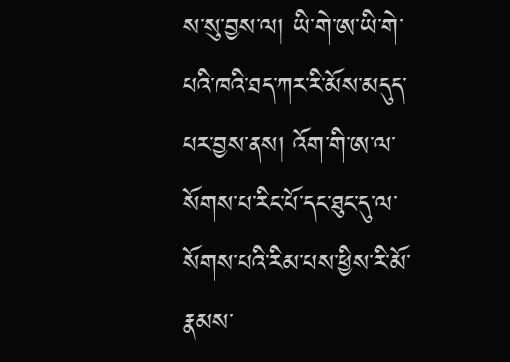ས་སུ་བྱས་ལ། ཡི་གེ་ཨ་ཡི་གེ་པའི་ཁའི་ཐད་ཀར་རི་མོས་མདུད་པར་བྱས་ནས། འོག་གི་ཨ་ལ་སོགས་པ་རིང་པོ་དང་ཐུང་དུ་ལ་སོགས་པའི་རིམ་པས་ཕྱིས་རི་མོ་རྣམས་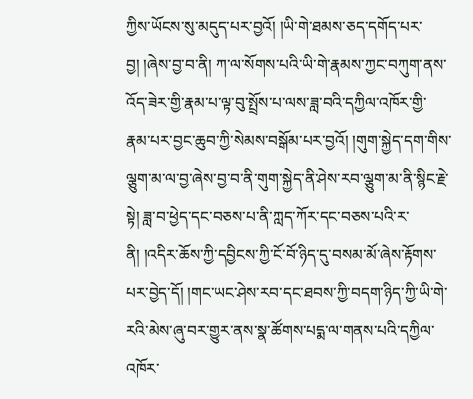ཀྱིས་ཡོངས་སུ་མདུད་པར་བྱའོ། །ཡི་གེ་ཐམས་ཅད་དགོད་པར་བྱ། །ཞེས་བྱ་བ་ནི། ཀ་ལ་སོགས་པའི་ཡི་གེ་རྣམས་ཀྱང་བཀུག་ནས་འོད་ཟེར་གྱི་རྣམ་པ་ལྟ་བུ་སྤྲོས་པ་ལས་ཟླ་བའི་དཀྱིལ་འཁོར་གྱི་རྣམ་པར་བྱང་ཆུབ་ཀྱི་སེམས་བསྒོམ་པར་བྱའོ། །གུག་སྐྱེད་དག་གིས་ལྕུག་མ་ལ་བྱ་ཞེས་བྱ་བ་ནི་གུག་སྐྱེད་ནི་ཤེས་རབ་ལྕུག་མ་ནི་སྙིང་རྗེ་སྟེ། ཟླ་བ་ཕྱེད་དང་བཅས་པ་ནི་ཀླད་ཀོར་དང་བཅས་པའི་ར་ནི། །འདིར་ཆོས་ཀྱི་དབྱིངས་ཀྱི་ངོ་བོ་ཉིད་དུ་བསམ་མོ་ཞེས་རྟོགས་པར་བྱེད་དོ། །གང་ཡང་ཤེས་རབ་དང་ཐབས་ཀྱི་བདག་ཉིད་ཀྱི་ཡི་གེ་རའི་མེས་ཞུ་བར་གྱུར་ནས་སྣ་ཚོགས་པདྨ་ལ་གནས་པའི་དཀྱིལ་འཁོར་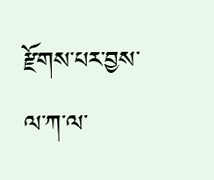རྫོགས་པར་བྱས་ལ་ཀ་ལ་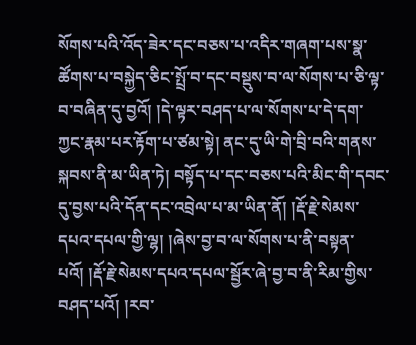སོགས་པའི་འོད་ཟེར་དང་བཅས་པ་འདིར་གཞག་པས་སྣ་ཚོགས་པ་བསྐྱེད་ཅིང་སྤྲོ་བ་དང་བསྡུས་བ་ལ་སོགས་པ་ཅི་ལྟ་བ་བཞིན་དུ་བྱའོ། །དེ་ལྟར་བཤད་པ་ལ་སོགས་པ་དེ་དག་ཀྱང་རྣམ་པར་རྟོག་པ་ཙམ་སྟེ། ནང་དུ་ཡི་གེ་བྲི་བའི་གནས་སྐབས་ནི་མ་ཡིན་ཏེ། བསྟོད་པ་དང་བཅས་པའི་མིང་གི་དབང་དུ་བྱས་པའི་དོན་དང་འབྲེལ་པ་མ་ཡིན་ནོ། །རྡོ་རྗེ་སེམས་དཔའ་དཔལ་གྱི་ལྷ། །ཞེས་བྱ་བ་ལ་སོགས་པ་ནི་བསྟན་པའོ། །རྡོ་རྗེ་སེམས་དཔའ་དཔལ་སྦྱོར་ཞེ་བྱ་བ་ནི་རིམ་གྱིས་བཤད་པའོ། །རབ་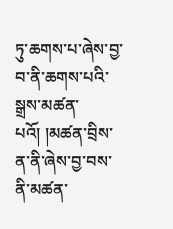ཏུ་ཆགས་པ་ཞེས་བྱ་བ་ནི་ཆགས་པའི་སྒྲས་མཚན་པའོ། །མཚན་བྲིས་ན་ནི་ཞེས་བྱ་བས་ནི་མཚན་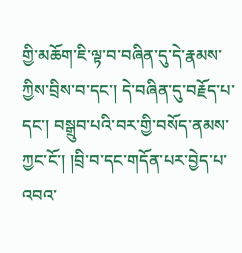གྱི་མཆོག་ཇི་ལྟ་བ་བཞིན་དུ་དེ་རྣམས་ཀྱིས་བྲིས་བ་དང་། དེ་བཞིན་དུ་བརྗོད་པ་དང་། བསྒྲུབ་པའི་བར་གྱི་བསོད་ནམས་ཀྱང་ངོ་། །བྲི་བ་དང་གདོན་པར་བྱེད་པ་འབའ་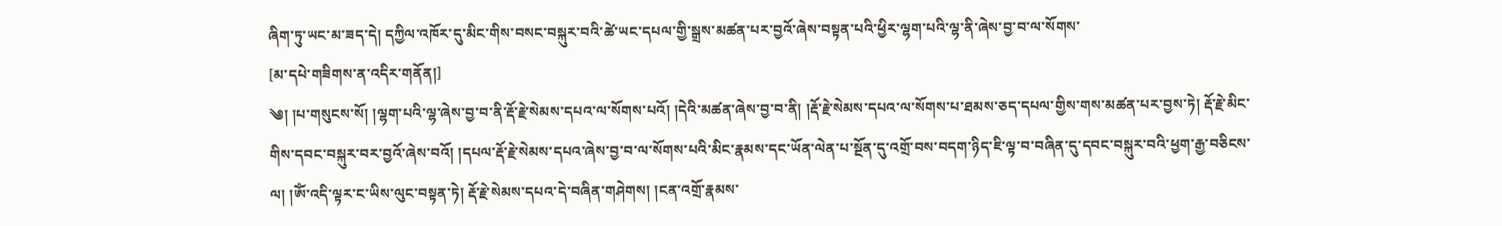ཞིག་ཏུ་ཡང་མ་ཟད་དེ། དཀྱིལ་འཁོར་དུ་མིང་གིས་བསང་བསྐུར་བའི་ཚེ་ཡང་དཔལ་གྱི་སྒྲས་མཚན་པར་བྱའོ་ཞེས་བསྟན་པའི་ཕྱིར་ལྷག་པའི་ལྷ་ནི་ཞེས་བྱ་བ་ལ་སོགས་
[མ་དཔེ་གཟིགས་ན་འདིར་གནོན།]
༄། །པ་གསུངས་སོ། །ལྷག་པའི་ལྷ་ཞེས་བྱ་བ་ནི་རྡོ་རྗེ་སེམས་དཔའ་ལ་སོགས་པའོ། །དེའི་མཚན་ཞེས་བྱ་བ་ནི། །རྡོ་རྗེ་སེམས་དཔའ་ལ་སོགས་པ་ཐམས་ཅད་དཔལ་གྱིས་གས་མཚན་པར་བྱས་ཏེ། རྡོ་རྗེ་མིང་གིས་དབང་བསྐུར་བར་བྱའོ་ཞེས་བའོ། །དཔལ་རྡོ་རྗེ་སེམས་དཔའ་ཞེས་བྱ་བ་ལ་སོགས་པའི་མིང་རྣམས་དང་ཡོན་ལེན་པ་སྔོན་དུ་འགྲོ་བས་བདག་ཉིད་ཇི་ལྟ་བ་བཞིན་དུ་དབང་བསྐུར་བའི་ཕྱག་རྒྱ་བཅིངས་ལ། །ཨོཾ་འདི་ལྟར་ང་ཡིས་ལུང་བསྟན་ཏེ། རྡོ་རྗེ་སེམས་དཔའ་དེ་བཞིན་གཤེགས། །ངན་འགྲོ་རྣམས་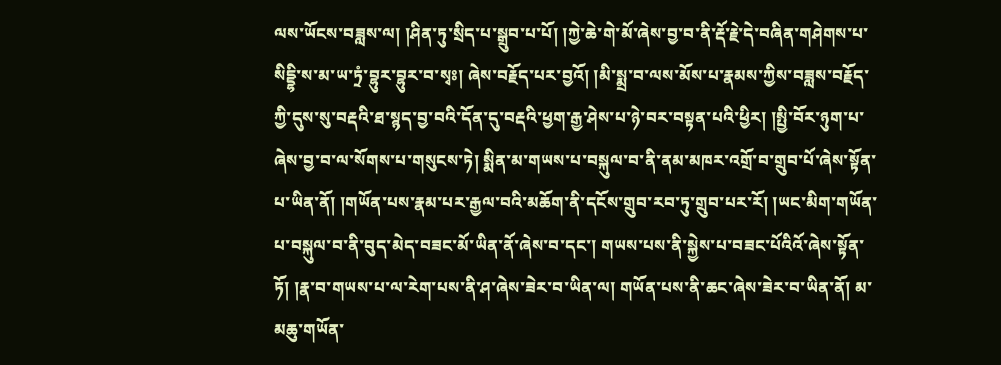ལས་ཡོངས་བཟླས་ལ། །ཤིན་ཏུ་སྲིད་པ་སྒྲུབ་པ་པོ། །ཀྱེ་ཆེ་གེ་མོ་ཞེས་བྱ་བ་ནི་རྡོ་རྗེ་དེ་བཞིན་གཤེགས་པ་སིདྡྷི་ས་མ་ཡ་ཏྲཾ་བྷུར་བྷུར་བ་སྭཿ། ཞེས་བརྗོད་པར་བྱའོ། །མི་སྨྲ་བ་ལས་མོས་པ་རྣམས་ཀྱིས་བཟླས་བརྗོད་ཀྱི་དུས་སུ་བརྡའི་ཐ་སྙད་བྱ་བའི་དོན་དུ་བརྡའི་ཕྱག་རྒྱ་ཤེས་པ་ཉེ་བར་བསྟན་པའི་ཕྱིར། །སྤྱི་བོར་ཉུག་པ་ཞེས་བྱ་བ་ལ་སོགས་པ་གསུངས་ཏེ། སྨིན་མ་གཡས་པ་བསྐུལ་བ་ནི་ནམ་མཁར་འགྲོ་བ་གྲུབ་པོ་ཞེས་སྟོན་པ་ཡིན་ནོ། །གཡོན་པས་རྣམ་པར་རྒྱལ་བའི་མཆོག་ནི་དངོས་གྲུབ་རབ་ཏུ་གྲུབ་པར་རོ། །ཡང་མིག་གཡོན་པ་བསྐུལ་བ་ནི་བུད་མེད་བཟང་མོ་ཡིན་ནོ་ཞེས་བ་དང་། གཡས་པས་ནི་སྐྱེས་པ་བཟང་པོའིའོ་ཞེས་སྟོན་ཏོ། །རྣ་བ་གཡས་པ་ལ་རེག་པས་ནི་ཤ་ཞེས་ཟེར་བ་ཡིན་ལ། གཡོན་པས་ནི་ཆང་ཞེས་ཟེར་བ་ཡིན་ནོ། མ་མཆུ་གཡོན་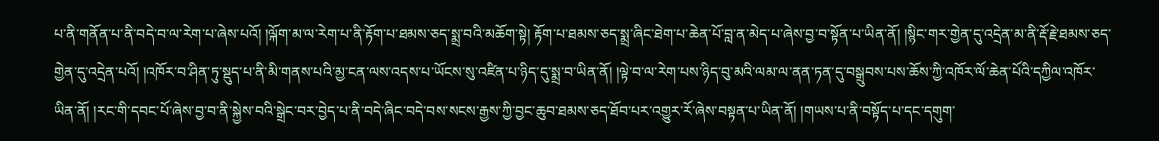པ་ནི་གནོན་པ་ནི་བདེ་བ་ལ་རེག་པ་ཞེས་པའོ། །ལྐོག་མ་ལ་རེག་པ་ནི་རྟོག་པ་ཐམས་ཅད་སྨྲ་བའི་མཆོག་སྟེ། རྟོག་པ་ཐམས་ཅད་སྨྲ་ཞིང་ཐེག་པ་ཆེན་པོ་བླ་ན་མེད་པ་ཞེས་བྱ་བ་སྟོན་པ་ཡིན་ནོ། །སྙིང་གར་གྱེན་དུ་འདྲེན་མ་ནི་རྡོ་རྗེ་ཐམས་ཅད་གྱེན་དུ་འདྲེན་པའོ། །འཁོར་བ་ཤིན་ཏུ་སྡུད་པ་ནི་མི་གནས་པའི་མྱ་ངན་ལས་འདས་པ་ཡོངས་སུ་འཛིན་པ་ཉིད་དུ་སྨྲ་བ་ཡིན་ནོ། །ལྟེ་བ་ལ་རེག་པས་ཉིད་བུ་མའི་ལམ་ལ་ནན་ཏན་དུ་བསྒྲུབས་པས་ཆོས་ཀྱི་འཁོར་ལོ་ཆེན་པོའི་དཀྱིལ་འཁོར་ཡིན་ནོ། །རང་གི་དབང་པོ་ཞེས་བྱ་བ་ནི་སྐྱེས་བའི་སྒྲེང་བར་བྱེད་པ་ནི་བདེ་ཞིང་བདེ་བས་སངས་རྒྱས་ཀྱི་བྱང་ཆུབ་ཐམས་ཅད་ཐོབ་པར་འགྱུར་རོ་ཞེས་བསྟན་པ་ཡིན་ནོ། །གཡས་པ་ནི་བསྟོད་པ་དང་དགུག་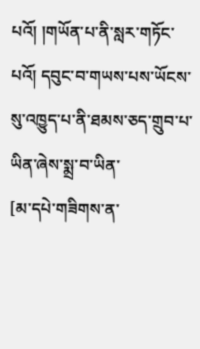པའོ། །གཡོན་པ་ནི་སླར་གཏོང་པའོ། དབུང་བ་གཡས་པས་ཡོངས་སུ་འཁྱུད་པ་ནི་ཐམས་ཅད་གྲུབ་པ་ཡིན་ཞེས་སྨྲ་བ་ཡིན་
[མ་དཔེ་གཟིགས་ན་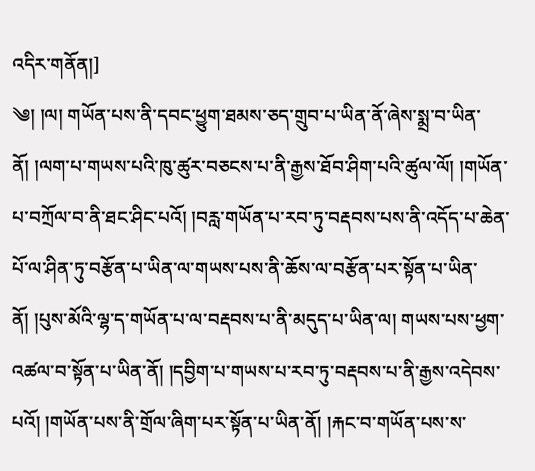འདིར་གནོན།]
༄། །ལ། གཡོན་པས་ནི་དབང་ཕྱུག་ཐམས་ཅད་གྲུབ་པ་ཡིན་ནོ་ཞེས་སྨྲ་བ་ཡིན་ནོ། །ལག་པ་གཡས་པའི་ཁུ་ཚུར་བཅངས་པ་ནི་རྒྱས་ཐོབ་ཤིག་པའི་ཚུལ་ལོ། །གཡོན་པ་བཀྲོལ་བ་ནི་ཐང་ཤིང་པའོ། །བརླ་གཡོན་པ་རབ་ཏུ་བརྡབས་པས་ནི་འདོད་པ་ཆེན་པོ་ལ་ཤིན་ཏུ་བརྩོན་པ་ཡིན་ལ་གཡས་པས་ནི་ཆོས་ལ་བརྩོན་པར་སྟོན་པ་ཡིན་ནོ། །པུས་མོའི་ལྷ་ད་གཡོན་པ་ལ་བརྡབས་པ་ནི་མདུད་པ་ཡིན་ལ། གཡས་པས་ཕྱག་འཚལ་བ་སྟོན་པ་ཡིན་ནོ། །དབྱིག་པ་གཡས་པ་རབ་ཏུ་བརྡབས་པ་ནི་རྒྱས་འདེབས་པའོ། །གཡོན་པས་ནི་གྲོལ་ཞིག་པར་སྟོན་པ་ཡིན་ནོ། །རྐང་བ་གཡོན་པས་ས་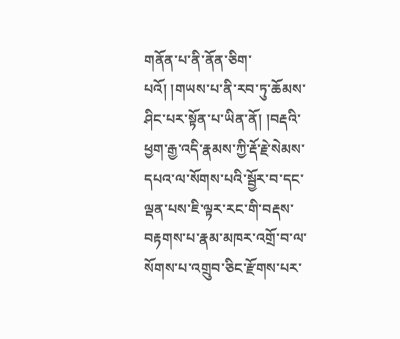གནོན་པ་ནི་ནོན་ཅིག་པའོ། །གཡས་པ་ནི་རབ་ཏུ་ཆོམས་ཤིང་པར་སྟོན་པ་ཡིན་ནོ། །བརྡའི་ཕྱག་རྒྱ་འདི་རྣམས་ཀྱི་རྡོ་རྗེ་སེམས་དཔའ་ལ་སོགས་པའི་སྦྱོར་བ་དང་ལྡན་པས་ཇི་ལྟར་རང་གི་བརྡས་བརྟགས་པ་རྣམ་མཁར་འགྲོ་བ་ལ་སོགས་པ་འགྲུབ་ཅིང་རྫོགས་པར་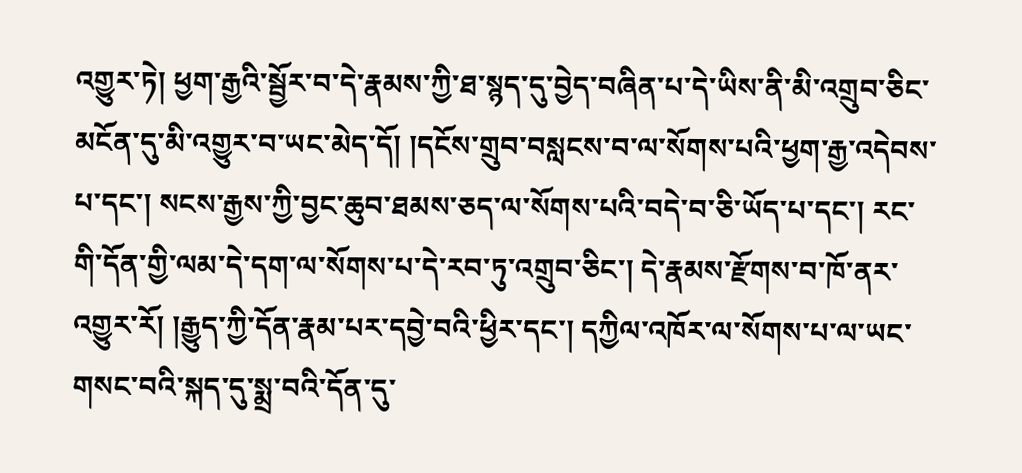འགྱུར་ཏེ། ཕྱག་རྒྱའི་སྦྱོར་བ་དེ་རྣམས་ཀྱི་ཐ་སྙད་དུ་བྱེད་བཞིན་པ་དེ་ཡིས་ནི་མི་འགྲུབ་ཅིང་མངོན་དུ་མི་འགྱུར་བ་ཡང་མེད་དོ། །དངོས་གྲུབ་བསླངས་བ་ལ་སོགས་པའི་ཕྱག་རྒྱ་འདེབས་པ་དང་། སངས་རྒྱས་ཀྱི་བྱང་ཆུབ་ཐམས་ཅད་ལ་སོགས་པའི་བདེ་བ་ཅི་ཡོད་པ་དང་། རང་གི་དོན་གྱི་ལམ་དེ་དག་ལ་སོགས་པ་དེ་རབ་ཏུ་འགྲུབ་ཅིང་། དེ་རྣམས་རྫོགས་བ་ཁོ་ནར་འགྱུར་རོ། །རྒྱུད་ཀྱི་དོན་རྣམ་པར་དབྱེ་བའི་ཕྱིར་དང་། དཀྱིལ་འཁོར་ལ་སོགས་པ་ལ་ཡང་གསང་བའི་སྐད་དུ་སྨྲ་བའི་དོན་དུ་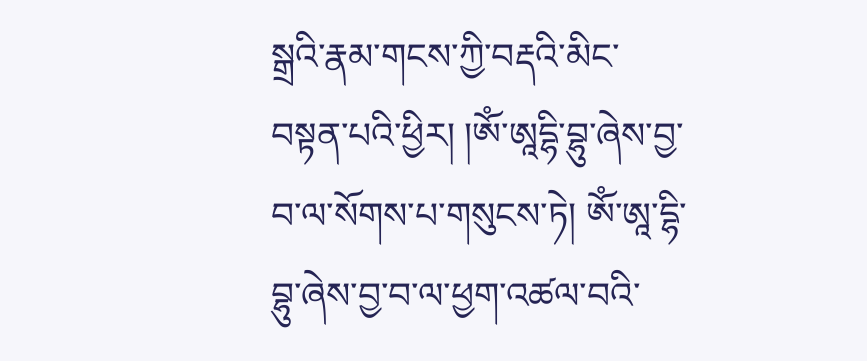སྒྲའི་རྣམ་གངས་ཀྱི་བརྡའི་མིང་བསྟན་པའི་ཕྱིར། །ཨོཾ་ཨཱདྷི་བྷུ་ཞེས་བྱ་བ་ལ་སོགས་པ་གསུངས་ཏེ། ཨོཾ་ཨཱ་དྷི་བྷུ་ཞེས་བྱ་བ་ལ་ཕྱག་འཚལ་བའི་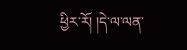ཕྱིར་རོ། །དེ་ལ་ལན་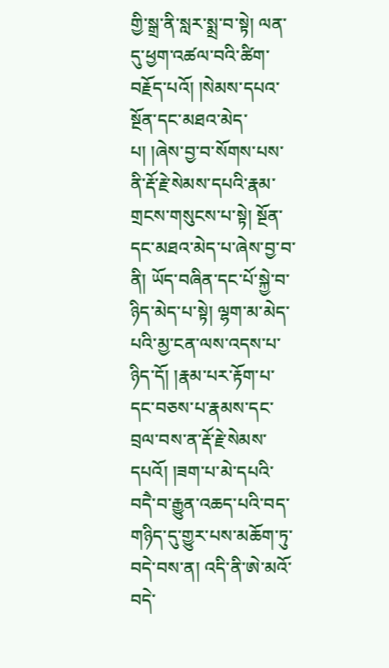གྱི་སྒྲ་ནི་སླར་སྨྲ་བ་སྟེ། ལན་དུ་ཕྱག་འཚལ་བའི་ཚིག་བརྗོད་པའོ། །སེམས་དཔའ་སྔོན་དང་མཐའ་མེད་པ། །ཞེས་བྱ་བ་སོགས་པས་ནི་རྡོ་རྗེ་སེམས་དཔའི་རྣམ་གྲངས་གསུངས་པ་སྟེ། སྔོན་དང་མཐའ་མེད་པ་ཞེས་བྱ་བ་ནི། ཡོད་བཞིན་དང་པོ་སྐྱེ་བ་ཉིད་མེད་པ་སྟེ། ལྷག་མ་མེད་པའི་མྱ་ངན་ལས་འདས་པ་ཉིད་དོ། །རྣམ་པར་རྟོག་པ་དང་བཅས་པ་རྣམས་དང་བྲལ་བས་ན་རྡོ་རྗེ་སེམས་དཔའོ། །ཟག་པ་མེ་དཔའི་བདཻ་བ་རྒྱུན་འཆད་པའི་བད་གཉིད་དུ་གྱུར་པས་མཆོག་ཏུ་བདེ་བས་ན། འདི་ནི་ཨེ་མའོ་བདེ་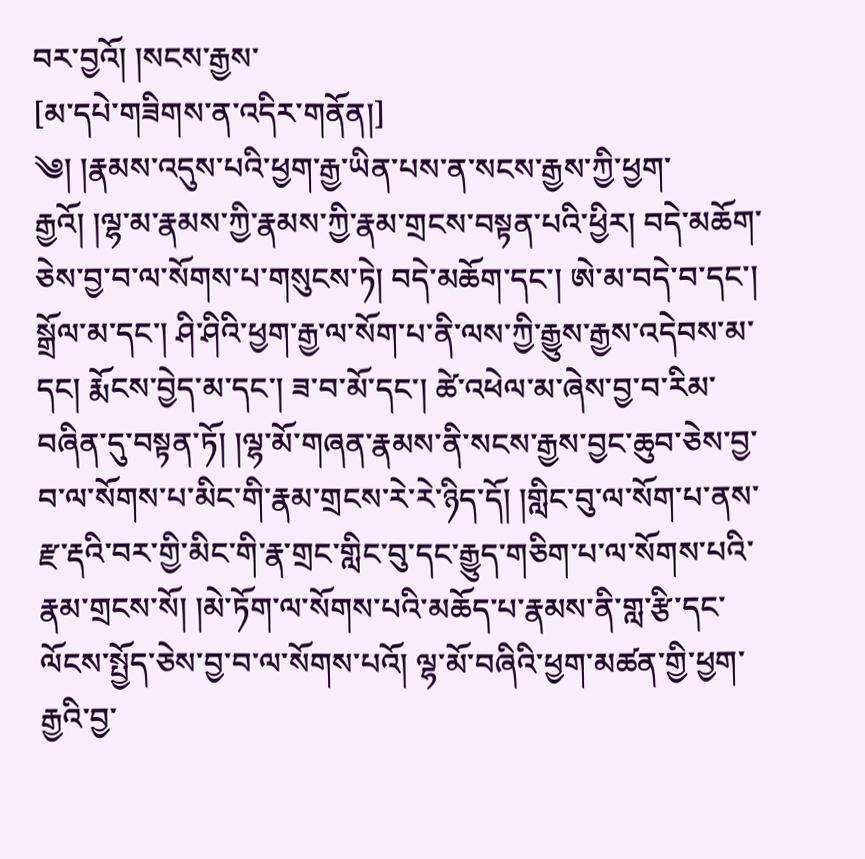བར་བྱའོ། །སངས་རྒྱས་
[མ་དཔེ་གཟིགས་ན་འདིར་གནོན།]
༄། །རྣམས་འདུས་པའི་ཕྱག་རྒྱ་ཡིན་པས་ན་སངས་རྒྱས་ཀྱི་ཕྱག་རྒྱའོ། །ལྷ་མ་རྣམས་ཀྱི་རྣམས་ཀྱི་རྣམ་གྲངས་བསྟན་པའི་ཕྱིར། བདེ་མཆོག་ཅེས་བྱ་བ་ལ་སོགས་པ་གསུངས་ཏེ། བདེ་མཆོག་དང་། ཨེ་མ་བདེ་བ་དང་། སྒྲོལ་མ་དང་། ཤི་ཤིའི་ཕྱག་རྒྱ་ལ་སོག་པ་ནི་ལས་ཀྱི་རྒྱུས་རྒྱས་འདེབས་མ་དང། རྨོངས་བྱེད་མ་དང་། ཟ་བ་མོ་དང་། ཚེ་འཕེལ་མ་ཞེས་བྱ་བ་རིམ་བཞིན་དུ་བསྟན་ཏོ། །ལྷ་མོ་གཞན་རྣམས་ནི་སངས་རྒྱས་བྱང་ཆུབ་ཅེས་བྱ་བ་ལ་སོགས་པ་མིང་གི་རྣམ་གྲངས་རེ་རེ་ཉིད་དོ། །གླིང་བུ་ལ་སོག་པ་ནས་རྫ་རྡའི་བར་གྱི་མིང་གི་རྣ་གྲང་གླིང་བུ་དང་རྒྱུད་གཅིག་པ་ལ་སོགས་པའི་རྣམ་གྲངས་སོ། །མེ་ཏོག་ལ་སོགས་པའི་མཆོད་པ་རྣམས་ནི་གླ་རྩི་དང་ལོངས་སྤྱོད་ཅེས་བྱ་བ་ལ་སོགས་པའོ། ལྷ་མོ་བཞིའི་ཕྱག་མཚན་གྱི་ཕྱག་རྒྱའི་བྱ་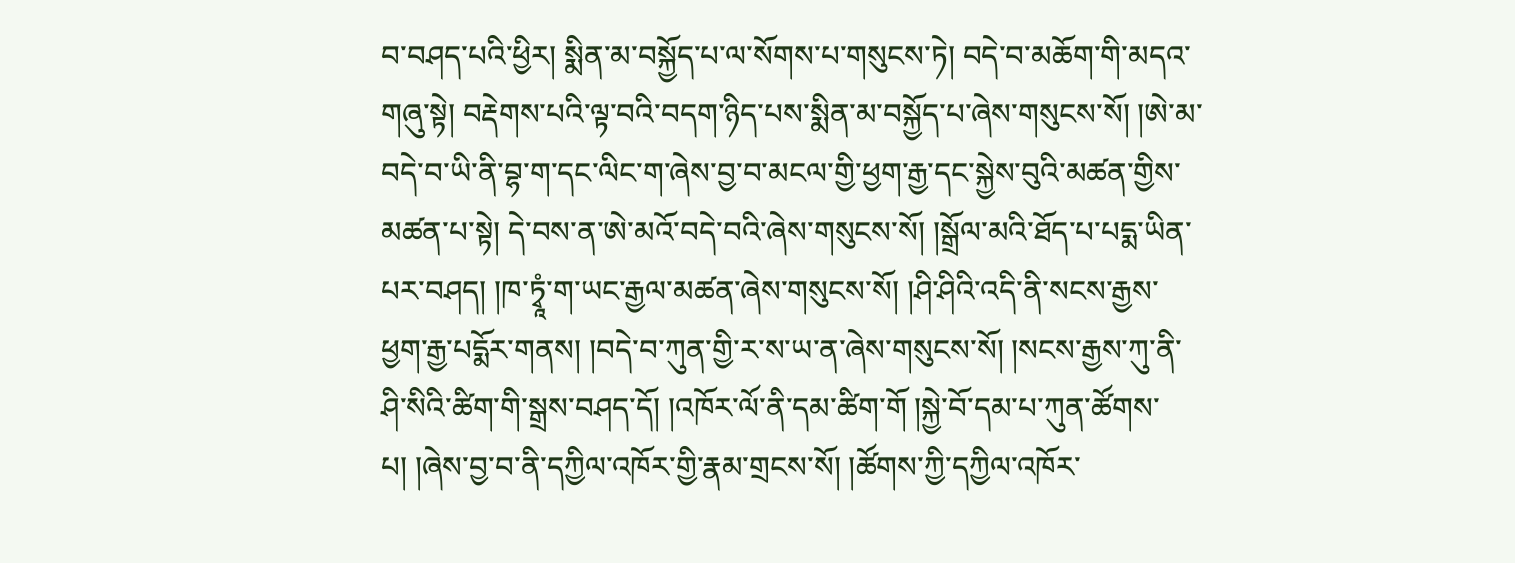བ་བཤད་པའི་ཕྱིར། སྨིན་མ་བསྐྱོད་པ་ལ་སོགས་པ་གསུངས་ཏེ། བདེ་བ་མཆོག་གི་མདའ་གཞུ་སྟེ། བརྡེགས་པའི་ལྟ་བའི་བདག་ཉིད་པས་སྨིན་མ་བསྐྱོད་པ་ཞེས་གསུངས་སོ། །ཨེ་མ་བདེ་བ་ཡི་ནི་བྷ་ག་དང་ལིང་ག་ཞེས་བྱ་བ་མངལ་གྱི་ཕྱག་རྒྱ་དང་སྐྱེས་བུའི་མཚན་གྱིས་མཚན་པ་སྟེ། དེ་བས་ན་ཨེ་མའོ་བདེ་བའི་ཞེས་གསུངས་སོ། །སྒྲོལ་མའི་ཐོད་པ་པདྨ་ཡིན་པར་བཤད། །ཁ་ཏྭཱཾ་ག་ཡང་རྒྱལ་མཚན་ཞེས་གསུངས་སོ། །ཤི་ཤིའི་འདི་ནི་སངས་རྒྱས་ཕྱག་རྒྱ་པདྨོར་གནས། །བདེ་བ་ཀུན་གྱི་ར་ས་ཡ་ན་ཞེས་གསུངས་སོ། །སངས་རྒྱས་ཀུ་ནི་ཤི་སིའི་ཚིག་གི་སྒྲས་བཤད་དོ། །འཁོར་ལོ་ནི་དམ་ཚིག་གོ །སྐྱེ་བོ་དམ་པ་ཀུན་ཚོགས་པ། །ཞེས་བྱ་བ་ནི་དཀྱིལ་འཁོར་གྱི་རྣམ་གྲངས་སོ། །ཚོགས་ཀྱི་དཀྱིལ་འཁོར་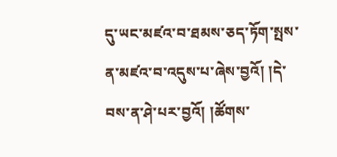དུ་ཡང་མཛའ་བ་ཐམས་ཅད་ཏོག་སྤས་ན་མཛའ་བ་འདུས་པ་ཞེས་བྱའོ། །དེ་བས་ན་ཤེ་པར་བྱའོ། །ཚོགས་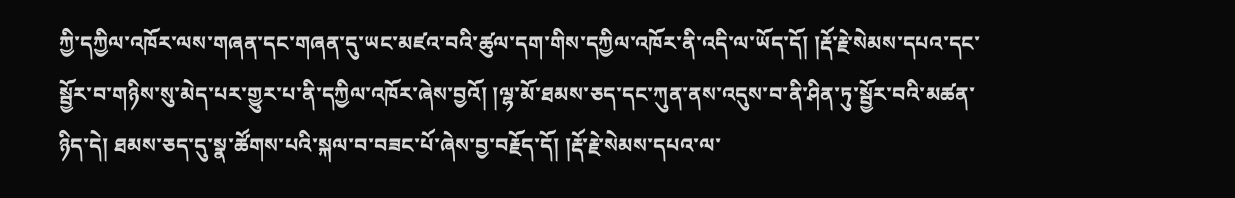ཀྱི་དཀྱིལ་འཁོར་ལས་གཞན་དང་གཞན་དུ་ཡང་མཛའ་བའི་ཚུལ་དག་གིས་དཀྱིལ་འཁོར་ནི་འདི་ལ་ཡོད་དོ། །རྡོ་རྗེ་སེམས་དཔའ་དང་སྦྱོར་བ་གཉིས་སུ་མེད་པར་གྱུར་པ་ནི་དཀྱིལ་འཁོར་ཞེས་བྱའོ། །ལྷ་མོ་ཐམས་ཅད་དང་ཀུན་ནས་འདུས་བ་ནི་ཤིན་ཏུ་སྦྱོར་བའི་མཚན་ཉིད་དེ། ཐམས་ཅད་དུ་སྣ་ཚོགས་པའི་སྐལ་བ་བཟང་པོ་ཞེས་བྱ་བརྗོད་དོ། །རྡོ་རྗེ་སེམས་དཔའ་ལ་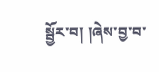སྦྱོར་བ། །ཞེས་བྱ་བ་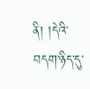ནི། །དེའི་བདག་ཉིད་དུ་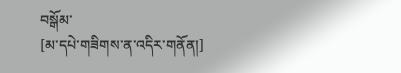བསྒོམ་
[མ་དཔེ་གཟིགས་ན་འདིར་གནོན།]